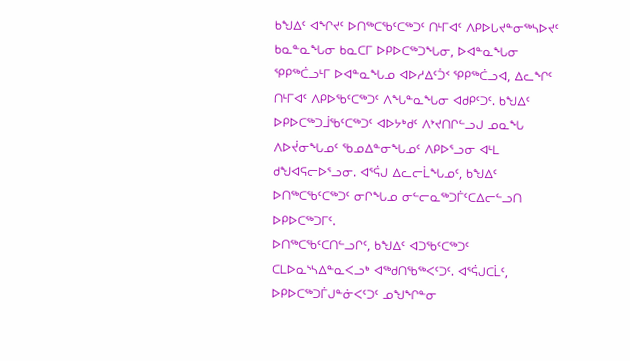ᑲᖑᐃᑦ ᐊᖏᔪᑦ ᐅᑎᖅᑕᖃᑦᑕᖅᑐᑦ ᑎᒻᒥᐊᑦ ᐱᑭᐅᒐᔪᓐᓂᖅᓴᐅᔪᑦ ᑲᓇᓐᓇᖓᓂ ᑲᓇᑕᒥ ᐅᑭᐅᑕᖅᑐᖓᓂ, ᐅᐊᓐᓇᖓᓂ ᕿᑭᖅᑖᓗᒻᒥ ᐅᐊᓐᓇᖓᓄ ᐊᐅᓱᐃᑦᑑᑉ ᕿᑭᖅᑖᓗᐊ, ᐃᓚᖏᑦ ᑎᒻᒥᐊᑦ ᐱᑭᐅᖃᑦᑕᖅᑐᑦ ᐱᖓᓐᓇᖓᓂ ᐊᑯᑭᑦᑐᑦ. ᑲᖑᐃᑦ ᐅᑭᐅᑕᖅᑐᒨᖃᑦᑕᖅᑐᑦ ᐊᐅᔭᒃᑯᑦ ᐱᔾᔪᑎᒋᓪᓗᒍ ᓄᓇᖓ ᐱᐅᔫᓂᖓᓄᑦ ᖃᓄᐃᓐᓂᖓᓄᑦ ᐱᑭᐅᕐᓗᓂ ᐊᒻᒪ ᑯᖑᐊᕋᓕᐅᕐᓗᓂ. ᐊᕐᕌᒍ ᐃᓚᓕᒫᖓᓄᑦ, ᑲᖑᐃᑦ ᐅᑎᖅᑕᖃᑦᑕᖅᑐᑦ ᓂᒋᖓᓄ ᓂᓪᓕᓇᖅᑐᒦᑦᑕᐃᓕᓪᓗᑎ ᐅᑭᐅᑕᖅᑐᒥᑦ.
ᐅᑎᖅᑕᖃᑦᑕᑎᓪᓗᒋᑦ, ᑲᖑᐃᑦ ᐊᑐᖃᑦᑕᖅᑐᑦ ᑕᒪᐅᓇᔅᓴᐃᓐᓇᐸᓗᒃ ᐊᖅᑯᑎᖃᖅᐸᑦᑐᑦ. ᐊᕐᕌᒍᑕᒫᑦ, ᐅᑭᐅᑕᖅᑐᒦᒍᓐᓃᐸᑦᑐᑦ ᓄᖑᖏᓐᓂ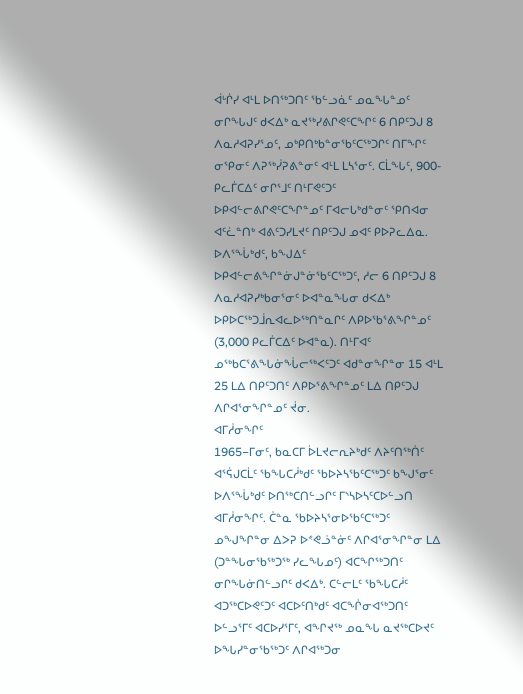ᐋᒡᒌᓯ ᐊᒻᒪ ᐅᑎᖅᑐᑎᑦ ᖃᓪᓗᓈᑦ ᓄᓇᖓᓐᓄᑦ ᓂᒋᖓᒍᑦ ᑯᐸᐃᒃ ᓇᔪᖅᓯᕕᒋᕙᑦᑕᖏᑦ 6 ᑎᑭᑦᑐᒍ 8 ᐱᓇᓱᐊᕈᓯᕐᓄᑦ, ᓄᒃᑭᑎᒃᑲᓐᓂᖃᑦᑕᖅᑐᒋᑦ ᑎᒥᖏᑦ ᓂᕿᓂᑦ ᐱᕈᖅᓰᕈᕕᓐᓂᑦ ᐊᒻᒪ ᒪᓴᕐᓂᑦ. ᑕᒫᖓᑦ, 900-ᑭᓚᒦᑕᐃᑦ ᓂᒋᕐᒧᑦ ᑎᒻᒥᕙᑦᑐᑦ ᐅᑭᐊᓪᓕᕕᒋᕙᑦᑕᖏᓐᓄᑦ ᒥᐊᓕᒐᒃᑯᓐᓂᑦ ᕿᑎᐊᓂ ᐊᑦᓛᓐᑎᒃ ᐊᕕᑦᑐᓯᒪᔪᑦ ᑎᑭᑦᑐᒍ ᓄᐊᑦ ᑭᐅᕈᓚᐃᓇ. ᐅᐱᕐᖔᒃᑯᑦ, ᑲᖑᐃᑦ ᐅᑭᐊᓪᓕᕕᖏᓐᓃᒍᓐᓃᖃᑦᑕᖅᑐᑦ, ᓱᓕ 6 ᑎᑭᑦᑐᒍ 8 ᐱᓇᓱᐊᕈᓯᒃᑲᓂᕐᓂᑦ ᐅᐊᓐᓇᖓᓂ ᑯᐸᐃᒃ ᐅᑭᐅᑕᖅᑐᒨᕆᐊᓚᐅᖅᑎᓐᓇᒋᑦ ᐱᑭᐅᖃᕐᕕᖏᓐᓄᑦ (3,000 ᑭᓚᒦᑕᐃᑦ ᐅᐊᓐᓇ). ᑎᒻᒥᐊᑦ ᓄᖅᑲᑕᕐᕕᖓᓃᖔᓕᖅᐸᑦᑐᑦ ᐊᑯᓐᓂᖏᓐᓂ 15 ᐊᒻᒪ 25 ᒪᐃ ᑎᑭᑦᑐᑎᑦ ᐱᑭᐅᕐᕕᖏᓐᓄᑦ ᒪᐃ ᑎᑭᑦᑐᒍ ᐱᒋᐊᕐᓂᖏᓐᓄᑦ ᔫᓂ.
ᐊᒥᓲᓂᖏᑦ
1965−ᒥᓂᑦ, ᑲᓇᑕᒥ ᐆᒪᔪᓕᕆᔨᒃᑯᑦ ᐱᔨᑦᑎᖅᑏᑦ ᐊᕐᕌᒍᑕᒫᑦ ᖃᖓᑕᓲᒃᑯᑦ ᖃᐅᔨᓴᖃᑦᑕᖅᑐᑦ ᑲᖑᕐᓂᑦ ᐅᐱᕐᖔᒃᑯᑦ ᐅᑎᖅᑕᑎᓪᓗᒋᑦ ᒥᔅᓴᐅᓴᑦᑕᐅᓪᓗᑎ ᐊᒥᓲᓂᖏᑦ. ᑖᓐᓇ ᖃᐅᔨᓴᕐᓂᐅᖃᑦᑕᖅᑐᑦ ᓄᖑᖏᓐᓂ ᐃᐳᕈ ᐅᕝᕙᓘᓐᓃᑦ ᐱᒋᐊᕐᓂᖏᓐᓂ ᒪᐃ (ᑐᓐᖓᓂᖃᖅᑐᖅ ᓯᓚᖓᓄᑦ) ᐊᑕᖏᖅᑐᑎᑦ ᓂᒋᖓᓃᑎᓪᓗᒋᑦ ᑯᐸᐃᒃ. ᑕᓪᓕᒪᑦ ᖃᖓᑕᓲᑦ ᐊᑐᖅᑕᐅᕙᑦᑐᑦ ᐊᑕᐅᑦᑎᒃᑯᑦ ᐊᑕᖐᓂᐊᖅᑐᑎᑦ ᐅᓪᓗᕐᒥᑦ ᐊᑕᐅᓯᕐᒥᑦ, ᐊᖏᔪᖅ ᓄᓇᖓ ᓇᔪᖅᑕᐅᔪᑦ ᐅᖓᓯᓐᓂᖃᖅᑐᑦ ᐱᒋᐊᖅᑐᓂ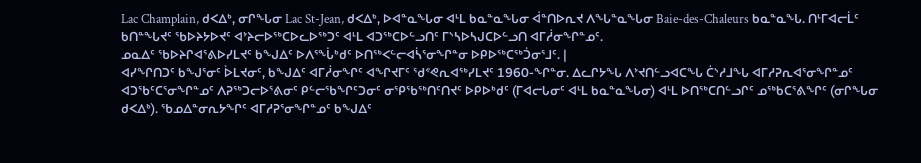Lac Champlain, ᑯᐸᐃᒃ, ᓂᒋᖓᓂ Lac St-Jean, ᑯᐸᐃᒃ, ᐅᐊᓐᓇᖓᓂ ᐊᒻᒪ ᑲᓇᓐᓇᖓᓂ ᐋᓐᑎᐅᕆᔪ ᐱᖓᓐᓇᖓᓂ Baie-des-Chaleurs ᑲᓇᓐᓇᖓ. ᑎᒻᒥᐊᓕᒫᑦ ᑲᑎᓐᖓᔪᑦ ᖃᐅᔨᔭᐅᔪᑦ ᐊᔾᔨᓕᐅᖅᑕᐅᓚᐅᖅᑐᑦ ᐊᒻᒪ ᐊᑐᖅᑕᐅᓪᓗᑎᑦ ᒥᔅᓴᐅᓴᒍᑕᐅᓪᓗᑎ ᐊᒥᓲᓂᖏᓐᓄᑦ.
ᓄᓇᐃᑦ ᖃᐅᔨᒋᐊᕐᕕᐅᓯᒪᔪᑦ ᑲᖑᐃᑦ ᐅᐱᕐᖔᒃᑯᑦ ᐅᑎᖅᐸᓪᓕᐊᓵᕐᓂᖏᓐᓂ ᐅᑭᐅᖅᑕᖅᑑᓂᕐᒧᑦ. |
ᐊᓯᖏᑎᑐᑦ ᑲᖑᕐᓂᑦ ᐆᒪᔪᓂᑦ, ᑲᖑᐃᑦ ᐊᒥᓲᓂᖏᑦ ᐊᖏᔪᒥᑦ ᖁᕝᕙᕆᐊᖅᓯᒪᔪᑦ 1960-ᖏᓐᓂ. ᐃᓚᒋᔭᖓ ᐱᔾᔪᑎᓪᓗᐊᑕᖓ ᑖᔅᓱᒧᖓ ᐊᒥᓱᕈᕆᐊᕐᓂᖏᓐᓄᑦ ᐊᑐᖃᑦᑕᕐᓂᖏᓐᓄᑦ ᐱᕈᖅᑐᓕᐅᕐᕕᓂᑦ ᑭᓪᓕᖃᖏᑦᑐᓂᑦ ᓂᕿᖃᖅᑎᑦᑎᔪᑦ ᐅᑭᐅᒃᑯᑦ (ᒥᐊᓕᒐᓂᑦ ᐊᒻᒪ ᑲᓇᓐᓇᖓᓂ) ᐊᒻᒪ ᐅᑎᖅᑕᑎᓪᓗᒋᑦ ᓄᖅᑲᑕᕐᕕᖏᑦ (ᓂᒋᖓᓂ ᑯᐸᐃᒃ). ᖃᓄᐃᓐᓂᕆᔭᖏᑦ ᐊᒥᓱᕈᕐᓂᖏᓐᓄᑦ ᑲᖑᐃᑦ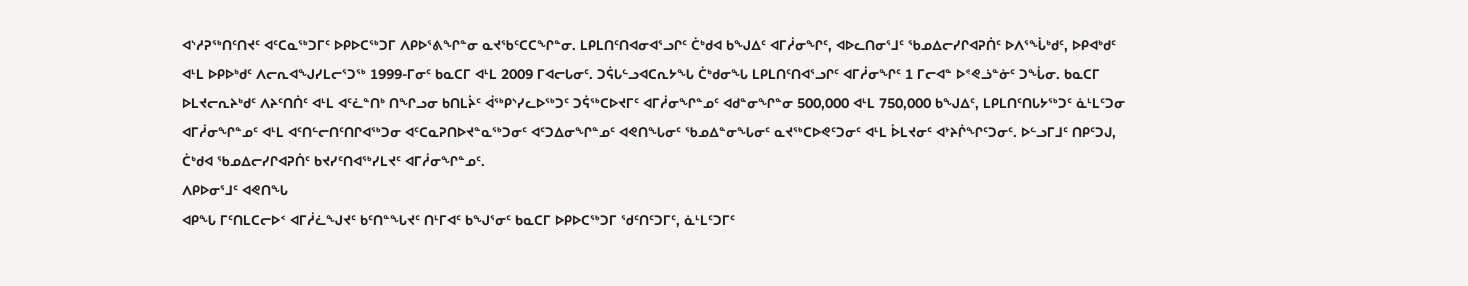ᐊᔅᓱᕈᖅᑎᑦᑎᔪᑦ ᐊᑦᑕᓇᖅᑐᒥᑦ ᐅᑭᐅᑕᖅᑐᒥ ᐱᑭᐅᕐᕕᖏᓐᓂ ᓇᔪᖃᑦᑕᑕᖏᓐᓂ. ᒪᑭᒪᑎᑦᑎᐊᓂᐊᕐᓗᒋᑦ ᑖᒃᑯᐊ ᑲᖑᐃᑦ ᐊᒥᓲᓂᖏᑦ, ᐊᐅᓚᑎᓂᕐᒧᑦ ᖃᓄᐃᓕᓯᒋᐊᕈᑏᑦ ᐅᐱᕐᖔᒃᑯᑦ, ᐅᑭᐊᒃᑯᑦ ᐊᒻᒪ ᐅᑭᐅᒃᑯᑦ ᐱᓕᕆᐊᖑᓯᒪᓕᕐᑐᖅ 1999-ᒥᓂᑦ ᑲᓇᑕᒥ ᐊᒻᒪ 2009 ᒥᐊᓕᒐᓂᑦ. ᑐᕌᒐᓪᓗᐊᑕᕆᔭᖓ ᑖᒃᑯᓂᖓ ᒪᑭᒪᑎᑦᑎᐊᕐᓗᒋᑦ ᐊᒥᓲᓂᖏᑦ 1 ᒥᓕᐊᓐ ᐅᕝᕙᓘᓐᓃᑦ ᑐᖔᓂ. ᑲᓇᑕᒥ ᐅᒪᔪᓕᕆᔨᒃᑯᑦ ᐱᔨᑦᑎᑏᑦ ᐊᒻᒪ ᐊᑦᓛᓐᑎᒃ ᑎᖏᓗᓂ ᑲᑎᒪᔩᑦ ᐋᖅᑭᔅᓯᓚᐅᖅᑐᑦ ᑐᕌᖅᑕᐅᔪᒥᑦ ᐊᒥᓲᓂᖏᓐᓄᑦ ᐊᑯᓐᓂᖏᓐᓂ 500,000 ᐊᒻᒪ 750,000 ᑲᖑᐃᑦ, ᒪᑭᒪᑎᑦᑎᒐᔭᖅᑐᑦ ᓈᒻᒪᑦᑐᓂ ᐊᒥᓲᓂᖏᓐᓄᑦ ᐊᒻᒪ ᐊᑦᑎᓪᓕᑎᑦᑎᒋᐊᖅᑐᓂ ᐊᑦᑕᓇᕈᑎᐅᔪᓐᓇᖅᑐᓂᑦ ᐊᑦᑐᐃᓂᖏᓐᓄᑦ ᐊᕙᑎᖓᓂᑦ ᖃᓄᐃᓐᓂᖓᓂᑦ ᓇᔪᖅᑕᐅᕙᑦᑐᓂᑦ ᐊᒻᒪ ᐆᒪᔪᓂᑦ ᐊᔾᔨᒌᖏᑦᑐᓂᑦ. ᐅᓪᓗᒥᒧᑦ ᑎᑭᑦᑐᒍ, ᑖᒃᑯᐊ ᖃᓄᐃᓕᓯᒋᐊᕈᑏᑦ ᑲᔪᓯᑦᑎᐊᖅᓯᒪᔪᑦ ᐊᒥᓲᓂᖏᓐᓄᑦ.
ᐱᑭᐅᓂᕐᒧᑦ ᐊᕙᑎᖓ
ᐊᑭᖓ ᒥᑦᑎᒪᑕᓕᐅᑉ ᐊᒥᓲᓛᖑᔪᑦ ᑲᑦᑎᓐᖓᔪᑦ ᑎᒻᒥᐊᑦ ᑲᖑᕐᓂᑦ ᑲᓇᑕᒥ ᐅᑭᐅᑕᖅᑐᒥ ᖁᑦᑎᑦᑐᒥᑦ, ᓈᒻᒪᑦᑐᒥᑦ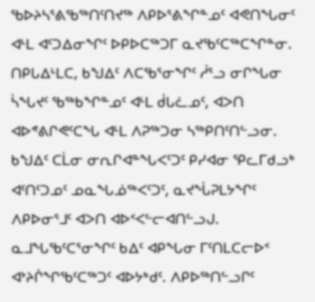ᖃᐅᔨᓴᕐᕕᖃᖅᑎᑦᑎᔪᖅ ᐱᑭᐅᕐᕕᖏᓐᓄᑦ ᐊᕙᑎᖓᓂᑦ ᐊᒻᒪ ᐊᑦᑐᐃᓂᖏᑦ ᐅᑭᐅᑕᖅᑐᒥ ᓇᔪᖃᑦᑕᖅᑕᖏᓐᓂ. ᑎᑭᒐᐃᒻᒪᑕ, ᑲᖑᐃᑦ ᐱᑕᖃᕐᓂᖏᑦ ᓲᕐᓗ ᓂᒋᖓᓂ ᓵᖓᔪᑦ ᖃᖅᑲᖏᓐᓄᑦ ᐊᒻᒪ ᑰᒐᓛᓄᑦ, ᐊᐳᑎ ᐊᐅᕝᕕᒋᕙᑦᑕᖓ ᐊᒻᒪ ᐱᕈᖅᑐᓂ ᓴᖅᑭᑎᑦᑎᓪᓗᓂ. ᑲᖑᐃᑦ ᑕᒫᓂ ᓂᕆᒋᐊᓐᖓᐸᑦᑐᑦ ᑭᓯᐊᓂ ᕿᓚᒥᑯᓗᒃ ᐊᑦᑎᑦᑐᓄᑦ ᓄᓇᖓᓅᖅᐸᑦᑐᑦ, ᓇᔪᖔᕈᒪᔭᖏᑦ ᐱᑭᐅᓂᕐᒧᑦ ᐊᐳᑎ ᐊᐅᑉᐸᓪᓕᐊᑎᓪᓗᒍ.
ᓇᒧᖓᖃᑦᑕᕐᓂᖏᑦ ᑲᐃᑦ ᐊᑭᖓᓂ ᒥᑦᑎᒪᑕᓕᐅᑉ ᐊᔾᔨᒌᖏᖃᑦᑕᖅᑐᑦ ᐊᐅᔭᒃᑯᑦ. ᐱᑭᐅᖅᑎᓪᓗᒋᑦ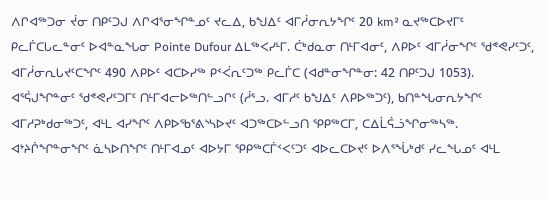ᐱᒋᐊᖅᑐᓂ ᔫᓂ ᑎᑭᑦᑐᒍ ᐱᒋᐊᕐᓂᖏᓐᓄᑦ ᔪᓚᐃ, ᑲᖑᐃᑦ ᐊᒥᓲᓂᕆᔭᖏᑦ 20 km² ᓇᔪᖅᑕᐅᔪᒥᑦ ᑭᓚᒦᑕᒐᓚᓐᓂᑦ ᐅᐊᓐᓇᖓᓂ Pointe Dufour ᐃᒪᖅᐸᓯᒻᒥ. ᑖᒃᑯᓇᓂ ᑎᒻᒥᐊᓂᑦ, ᐱᑭᐅᑦ ᐊᒥᓲᓂᖏᑦ ᖁᕝᕙᓯᑦᑐᑦ, ᐊᒥᓲᓂᕆᒐᔪᑦᑕᖏᑦ 490 ᐱᑭᐅᑦ ᐊᑕᐅᓯᖅ ᑭᑉᐹᕆᑦᑐᖅ ᑭᓚᒦᑕ (ᐊᑯᓐᓂᖏᓐᓂ: 42 ᑎᑭᑦᑐᒍ 1053). ᐊᕐᕌᒍᖏᓐᓂᑦ ᖁᕝᕙᓯᑦᑐᒥᑦ ᑎᒻᒥᐊᓕᐅᖅᑎᓪᓗᒋᑦ (ᓲᕐᓗ. ᐊᒥᓱᑦ ᑲᖑᐃᑦ ᐱᑭᐅᖅᑐᑦ), ᑲᑎᓐᖓᓂᕆᔭᖏᑦ ᐊᒥᓱᕈᒃᑯᓂᖅᑐᑦ, ᐊᒻᒪ ᐊᓯᖏᑦ ᐱᑭᐅᖃᕐᕕᔅᓴᐅᔪᑦ ᐊᑐᖅᑕᐅᓪᓗᑎ ᕿᑭᖅᑕᒥ, ᑕᐃᒫᕌᓘᖏᓂᖅᓴᖅ.
ᐊᔾᔨᒌᖏᓐᓂᖏᑦ ᓈᓴᐅᑎᖏᑦ ᑎᒻᒥᐊᓄᑦ ᐊᐅᔭᒥ ᕿᑭᖅᑕᒦᑉᐸᑦᑐᑦ ᐊᐅᓚᑕᐅᔪᑦ ᐅᐱᕐᖔᒃᑯᑦ ᓯᓚᖓᓄᑦ ᐊᒻᒪ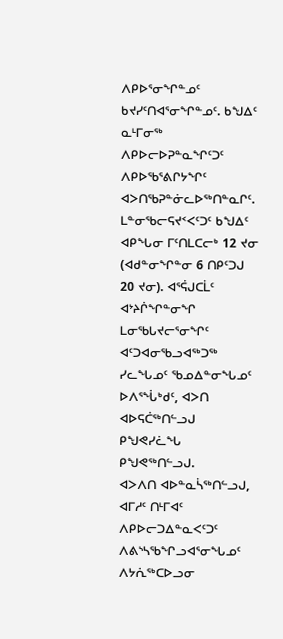ᐱᑭᐅᕐᓂᖏᓐᓄᑦ ᑲᔪᓯᑦᑎᐊᕐᓂᖏᓐᓄᑦ. ᑲᖑᐃᑦ ᓇᒻᒥᓂᖅ ᐱᑭᐅᓕᐅᕈᓐᓇᖏᑦᑐᑦ ᐱᑭᐅᖃᕐᕕᒋᔭᖏᑦ ᐊᐳᑎᖃᕈᓐᓃᓚᐅᖅᑎᓐᓇᒋᑦ. ᒪᓐᓂᖃᓕᕋᔪᑉᐸᑦᑐᑦ ᑲᖑᐃᑦ ᐊᑭᖓᓂ ᒥᑦᑎᒪᑕᓕᒃ 12 ᔪᓂ (ᐊᑯᓐᓂᖏᓐᓂ 6 ᑎᑭᑦᑐᒍ 20 ᔪᓂ). ᐊᕐᕌᒍᑕᒫᑦ ᐊᔾᔨᒌᖏᓐᓂᖏ ᒪᓂᖃᒐᔪᓕᕐᓂᖏᑦ ᐊᑦᑐᐊᓂᖃᓗᐊᖅᑐᖅ ᓯᓚᖓᓄᑦ ᖃᓄᐃᓐᓂᖓᓄᑦ ᐅᐱᕐᖔᒃᑯᑦ, ᐊᐳᑎ ᐊᐅᕋᑖᖅᑎᓪᓗᒍ ᑭᖑᕙᓯᓛᖓ ᑭᖑᕙᖅᑎᓪᓗᒍ.
ᐊᐳᐱᑎ ᐊᐅᓐᓇᓵᖅᑎᓪᓗᒍ, ᐊᒥᓱᑦ ᑎᒻᒥᐊᑦ ᐱᑭᐅᓕᑐᐃᓐᓇᐸᑦᑐᑦ ᐱᕕᔅᓴᖃᖏᓗᐊᕐᓂᖓᓄᑦ ᐱᔭᕇᖅᑕᐅᓗᓂ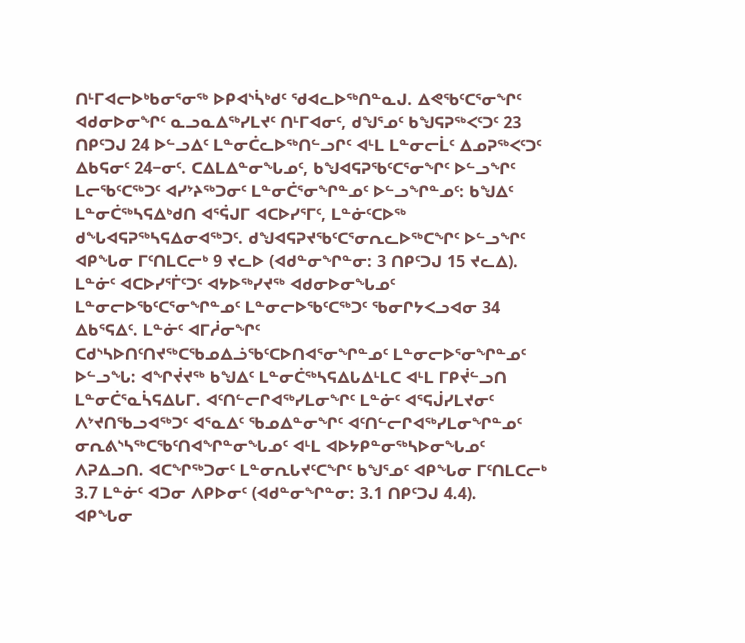ᑎᒻᒥᐊᓕᐅᒃᑲᓂᕐᓂᖅ ᐅᑭᐊᔅᓵᒃᑯᑦ ᖁᐊᓚᐅᖅᑎᓐᓇᒍ. ᐃᕙᖃᑦᑕᕐᓂᖏᑦ ᐊᑯᓂᐅᓂᖏᑦ ᓇᓗᓇᐃᖅᓯᒪᔪᑦ ᑎᒻᒥᐊᓂᑦ, ᑯᖑᕐᓄᑦ ᑲᖑᕋᕈᖅᐸᑦᑐᑦ 23 ᑎᑭᑦᑐᒍ 24 ᐅᓪᓗᐃᑦ ᒪᓐᓂᑖᓚᐅᖅᑎᓪᓗᒋᑦ ᐊᒻᒪ ᒪᓐᓂᓕᒫᑦ ᐃᓄᕈᖅᐸᑦᑐᑦ ᐃᑲᕋᓂᑦ 24−ᓂᑦ. ᑕᐃᒪᐃᓐᓂᖓᓄᑦ, ᑲᖑᐊᕋᕈᖃᑦᑕᕐᓂᖏᑦ ᐅᓪᓗᖏᑦ ᒪᓕᖃᑦᑕᖅᑐᑦ ᐊᓯᔾᔨᖅᑐᓂᑦ ᒪᓐᓂᑖᕐᓂᖏᓐᓄᑦ ᐅᓪᓗᖏᓐᓄᑦ: ᑲᖑᐃᑦ ᒪᓐᓂᑖᖅᓴᕋᐃᒃᑯᑎ ᐊᕐᕌᒍᒥ ᐊᑕᐅᓯᕐᒥᑦ, ᒪᓐᓃᑦᑕᐅᖅ ᑯᖓᐊᕋᕈᖅᓴᕋᐃᓂᐊᖅᑐᑦ. ᑯᖑᐊᕋᕈᔪᖃᑦᑕᕐᓂᕆᓚᐅᖅᑕᖏᑦ ᐅᓪᓗᖏᑦ ᐊᑭᖓᓂ ᒥᑦᑎᒪᑕᓕᒃ 9 ᔪᓚᐅ (ᐊᑯᓐᓂᖏᓐᓂ: 3 ᑎᑭᑦᑐᒍ 15 ᔪᓚᐃ).
ᒪᓐᓃᑦ ᐊᑕᐅᓯᕐᒦᑦᑐᑦ ᐊᔭᐅᖅᓯᔪᖅ ᐊᑯᓂᐅᓂᖓᓄᑦ ᒪᓐᓂᓕᐅᖃᑦᑕᕐᓂᖏᓐᓄᑦ ᒪᓐᓂᓕᐅᖃᑦᑕᖅᑐᑦ ᖃᓂᒋᔭᐸᓗᐊᓂ 34 ᐃᑲᕐᕋᐃᑦ. ᒪᓐᓃᑦ ᐊᒥᓲᓂᖏᑦ ᑕᑯᔅᓴᐅᑎᑦᑎᔪᖅᑕᖃᓄᐃᓘᖃᑦᑕᐅᑎᐊᕐᓂᖏᓐᓄᑦ ᒪᓐᓂᓕᐅᕐᓂᖏᓐᓄᑦ ᐅᓪᓗᖓ: ᐊᖏᔫᔪᖅ ᑲᖑᐃᑦ ᒪᓐᓂᑖᖅᓴᕋᐃᒐᐃᒻᒪᑕ ᐊᒻᒪ ᒥᑭᔫᓪᓗᑎ ᒪᓐᓂᑖᕐᓇᓵᕋᐃᒐᒥ. ᐊᑦᑎᓪᓕᒋᐊᖅᓯᒪᓂᖏᑦ ᒪᓐᓃᑦ ᐊᕐᕋᒎᓯᒪᔪᓂᑦ ᐱᔾᔪᑎᖃᓗᐊᖅᑐᑦ ᐊᕐᓇᐃᑦ ᖃᓄᐃᓐᓂᖏᑦ ᐊᑦᑎᓪᓕᒋᐊᖅᓯᒪᓂᖏᓐᓄᑦ ᓂᕆᕕᔅᓴᖅᑕᖃᑦᑎᐊᖏᓐᓂᖓᓄᑦ ᐊᒻᒪ ᐊᐅᔭᑭᓐᓂᖅᓴᐅᓂᖓᓄᑦ ᐱᕈᐃᓗᑎ. ᐊᑕᖏᖅᑐᓂᑦ ᒪᓐᓂᕆᒐᔪᑦᑕᖏᑦ ᑲᖑᕐᓄᑦ ᐊᑭᖓᓂ ᒥᑦᑎᒪᑕᓕᒃ 3.7 ᒪᓐᓃᑦ ᐊᑐᓂ ᐱᑭᐅᓂᑦ (ᐊᑯᓐᓂᖏᓐᓂ: 3.1 ᑎᑭᑦᑐᒍ 4.4).
ᐊᑭᖓᓂ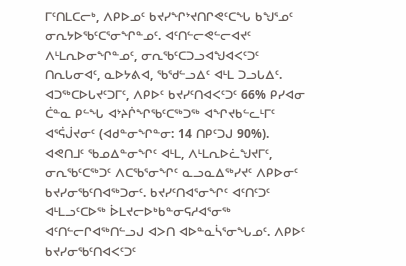ᒥᑦᑎᒪᑕᓕᒃ, ᐱᑭᐅᓄᑦ ᑲᔪᓯᖏᔾᔪᑎᒋᕙᑦᑕᖓ ᑲᖑᕐᓄᑦ ᓂᕆᔭᐅᖃᑦᑕᕐᓂᖏᓐᓄᑦ. ᐊᑦᑎᓪᓕᕙᓪᓕᐊᔪᑦ ᐱᒻᒪᕆᐅᓂᖏᓐᓄᑦ, ᓂᕆᖃᑦᑕᑐᓗᐊᖑᐊᐸᑦᑐᑦ ᑎᕆᒐᓂᐊᑦ, ᓇᐅᔭᕕᐊ, ᖃᖁᓪᓗᐃᑦ ᐊᒻᒪ ᑐᓗᒐᐃᑦ. ᐊᑐᖅᑕᐅᒐᔪᑦᑐᒥᑦ, ᐱᑭᐅᑦ ᑲᔪᓯᑦᑎᐊᐸᑦᑐᑦ 66% ᑭᓯᐊᓂ ᑖᓐᓇ ᑭᓪᖓ ᐊᔾᔨᒌᖏᖃᑦᑕᖅᑐᖅ ᐊᖏᔪᑲᓪᓚᒻᒥᑦ ᐊᕐᕌᒎᔪᓂᑦ (ᐊᑯᓐᓂᖏᓐᓂ: 14 ᑎᑭᑦᑐᒍ 90%). ᐊᕙᑎᒧᑦ ᖃᓄᐃᓐᓂᖏᑦ ᐊᒻᒪ, ᐱᒻᒪᕆᐅᓛᖑᔪᒥᑦ, ᓂᕆᖃᑦᑕᖅᑐᑦ ᐱᑕᖃᕐᓂᖏᑦ ᓇᓗᓇᐃᖅᓯᔪᑦ ᐱᑭᐅᓂᑦ ᑲᔪᓯᓂᖃᑦᑎᐊᖅᑐᓂᑦ. ᑲᔪᓯᑦᑎᐊᕐᓂᖏᑦ ᐊᑦᑎᑦᑐᑦ ᐊᒻᒪᓗᑦᑕᐅᖅ ᐆᒪᔪᓕᐅᒃᑲᓐᓂᕋᓱᐊᕐᓂᖅ ᐊᑦᑎᓪᓕᒋᐊᖅᑎᓪᓗᒍ ᐊᐳᑎ ᐊᐅᓐᓇᓵᕐᓂᖓᓄᑦ. ᐱᑭᐅᑦ ᑲᔪᓯᓂᖃᑦᑎᐊᐸᑦᑐᑦ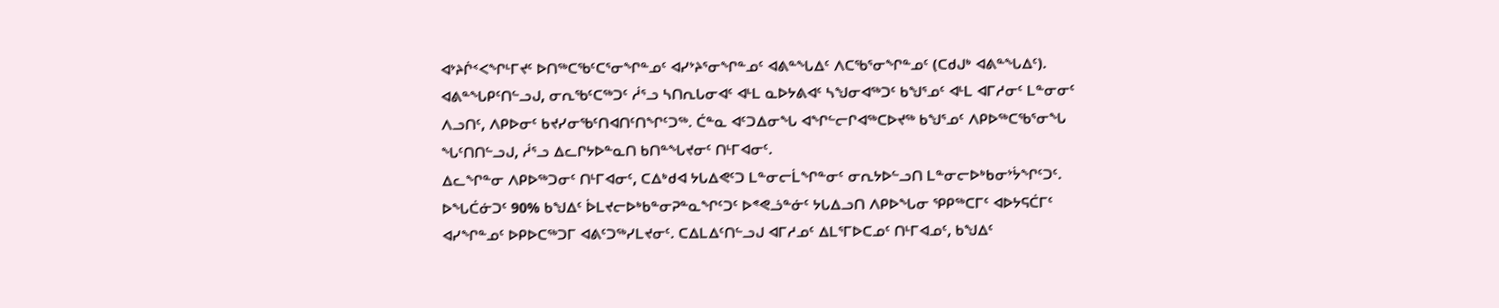ᐊᔾᔨᒌᑉᐸᖏᒻᒥᔪᑦ ᐅᑎᖅᑕᖃᑦᑕᕐᓂᖏᓐᓄᑦ ᐊᓯᔾᔨᕐᓂᖏᓐᓄᑦ ᐊᕕᓐᖓᐃᑦ ᐱᑕᖃᕐᓂᖏᓐᓄᑦ (ᑕᑯᒍᒃ ᐊᕕᓐᖓᐃᑦ). ᐊᕕᓐᖓᑭᑦᑎᓪᓗᒍ, ᓂᕆᖃᑦᑕᖅᑐᑦ ᓲᕐᓗ ᓴᑎᕆᒐᓂᐊᑦ ᐊᒻᒪ ᓇᐅᔭᕕᐊᑦ ᓴᖑᓂᐊᖅᑐᑦ ᑲᖑᕐᓄᑦ ᐊᒻᒪ ᐊᒥᓱᓂᑦ ᒪᓐᓂᓂᑦ ᐱᓗᑎᑦ, ᐱᑭᐅᓂᑦ ᑲᔪᓯᓂᖃᑦᑎᐊᑎᑦᑎᖏᑦᑐᖅ. ᑖᓐᓇ ᐊᑦᑐᐃᓂᖓ ᐊᖏᓪᓕᒋᐊᖅᑕᐅᔪᖅ ᑲᖑᕐᓄᑦ ᐱᑭᐅᖅᑕᖃᕐᓂᖓ ᖓᑦᑎᑎᓪᓗᒍ, ᓲᕐᓗ ᐃᓚᒋᔭᐅᓐᓇᑎ ᑲᑎᓐᖓᔪᓂᑦ ᑎᒻᒥᐊᓂᑦ.
ᐃᓚᖏᓐᓂ ᐱᑭᐅᖅᑐᓂᑦ ᑎᒻᒥᐊᓂᑦ, ᑕᐃᒃᑯᐊ ᔭᒐᐃᕙᑦᑐ ᒪᓐᓂᓕᒫᖏᓐᓂᑦ ᓂᕆᔭᐅᓪᓗᑎ ᒪᓐᓂᓕᐅᒃᑲᓂᔾᔮᖏᑦᑐᑦ. ᐅᖓᑖᓃᑐᑦ 90% ᑲᖑᐃᑦ ᐆᒪᔪᓕᐅᒃᑲᓐᓂᕈᓐᓇᖏᑦᑐᑦ ᐅᕝᕙᓘᓐᓃᑦ ᔭᒐᐃᓗᑎ ᐱᑭᐅᖓᓂ ᕿᑭᖅᑕᒥᑦ ᐊᐅᔭᕋᑖᒥᑦ ᐊᓯᖏᓐᓄᑦ ᐅᑭᐅᑕᖅᑐᒥ ᐊᕕᑦᑐᖅᓯᒪᔪᓂᑦ. ᑕᐃᒪᐃᑦᑎᓪᓗᒍ ᐊᒥᓱᓄᑦ ᐃᒪᕐᒥᐅᑕᓄᑦ ᑎᒻᒥᐊᓄᑦ, ᑲᖑᐃᑦ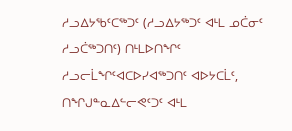ᓱᓗᐃᔭᖃᑦᑕᖅᑐᑦ (ᓱᓗᐃᔭᖅᑐᑦ ᐊᒻᒪ ᓄᑖᓂᑦ ᓱᓗᑖᖅᑐᑎᑦ) ᑎᒻᒪᐅᑎᖏᑦ ᓱᓗᓕᒫᖏᑦᐊᑕᐅᓯᐊᖅᑐᑎᑦ ᐊᐅᔭᑕᒫᑦ, ᑎᖏᒍᓐᓇᐃᓪᓕᕙᑦᑐᑦ ᐊᒻᒪ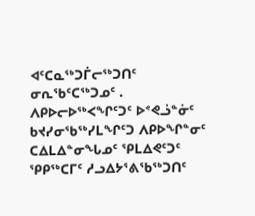ᐊᑦᑕᓇᖅᑐᒦᓕᖅᑐᑎᑦ ᓂᕆᖃᑦᑕᖅᑐᓄᑦ . ᐱᑭᐅᓕᐅᖅᐸᖏᑦᑐᑦ ᐅᕝᕙᓘᓐᓃᑦ ᑲᔪᓯᓂᖃᖅᓯᒪᖏᑦᑐ ᐱᑭᐅᖏᓐᓂᑦ ᑕᐃᒪᐃᓐᓂᖓᓄᑦ ᕿᒪᐃᕙᑦᑐᑦ ᕿᑭᖅᑕᒥᑦ ᓱᓗᐃᔭᕐᕕᖃᖅᑐᑎᑦ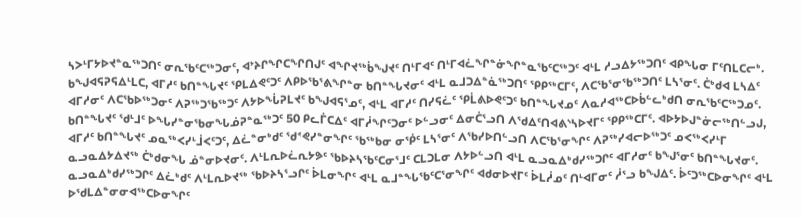ᓴᐳᒻᒥᔭᐅᔪᓐᓇᖅᑐᑎᑦ ᓂᕆᖃᑦᑕᖅᑐᓂᑦ, ᐊᔾᔨᒋᖏᑕᖏᑎᒍᑦ ᐊᖏᔪᖅᑳᖑᔪᑦ ᑎᒻᒥᐊᑦ ᑎᒻᒥᐊᓛᖏᓐᓃᖏᓐᓇᖃᑦᑕᖅᑐᑦ ᐊᒻᒪ ᓱᓗᐃᔭᖅᑐᑎᑦ ᐊᑭᖓᓂ ᒥᑦᑎᒪᑕᓕᒃ.
ᑲᖑᐊᕋᕈᕋᐃᒻᒪᑕ, ᐊᒥᓱᑦ ᑲᑎᓐᖓᔪᑦ ᕿᒪᐃᕙᑦᑐᑦ ᐱᑭᐅᖃᕐᕕᖏᓐᓂ ᑲᑎᓐᖓᔪᓂᑦ ᐊᒻᒪ ᓇᒧᑐᐃᓐᓈᖅᑐᑎᑦ ᕿᑭᖅᑕᒥᑦ, ᐱᑕᖃᕐᓂᖃᖅᑐᑎᑦ ᒪᓴᕐᓂᑦ. ᑖᒃᑯᐊ ᒪᓴᐃᑦ ᐊᒥᓱᓂᑦ ᐱᑕᖃᐅᖅᑐᓂᑦ ᐱᕈᖅᑐᖃᖅᑐᑦ ᐱᔭᐅᖔᕈᒪᔪᑦ ᑲᖑᐊᕋᕐᓄᑦ, ᐊᒻᒪ ᐊᒥᓱᑦ ᑎᓯᕋᓛᑦ ᕿᒫᕕᐅᕙᑦᑐᑦ ᑲᑎᓐᖓᔪᓄᑦ ᐱᓇᓱᐊᖅᑕᐅᑳᓪᓚᒃᑯᑎ ᓂᕆᖃᑦᑕᖅᑐᓄᑦ. ᑲᑎᓐᖓᔪᑦ ᖁᒻᒧᑦ ᐅᖓᓯᓐᓂᖃᓂᖓᓅᕈᓐᓇᖅᑐᑦ 50 ᑭᓚᒦᑕᐃᑦ ᐊᒥᓲᖏᑦᑐᓂᑦ ᐅᓪᓗᓂᑦ ᐃᓂᑖᕐᓗᑎ ᐱᖁᐃᑦᑎᐊᕕᔅᓴᐅᔪᒥᑦ ᕿᑭᖅᑕᒥᑦ. ᐊᐅᔭᐅᒍᓐᓃᓕᖅᑎᓪᓗᒍ, ᐊᒥᓱᑦ ᑲᑎᓐᖓᔪᑦ ᓄᓇᖅᐸᓯᒻᒨᐸᑦᑐᑦ, ᐃᓛᓐᓂᒃᑯᑦ ᖁᕝᕙᓯᓐᓂᖏᑦ ᖃᖅᑲᓂ ᓂᖀᑦ ᒪᓴᕐᓂᑦ ᐱᖃᓯᐅᑎᓪᓗᑎ ᐱᑕᖃᕐᓂᖏᑦ ᐱᕈᖅᓯᐊᓕᐅᖅᑐᑦ ᓄᐸᖅᐸᓯᒻᒥ ᓇᓗᓇᐃᔭᐃᔪᖅ ᑖᒃᑯᓂᖓ ᓅᓐᓂᐅᔪᓂᑦ. ᐱᒻᒪᕆᐅᓛᕆᔭᕗᑦ ᖃᐅᔨᓴᖃᑦᑕᓂᕐᒧᑦ ᑕᒪᑐᒪᓂ ᐱᔭᐅᓪᓗᑎ ᐊᒻᒪ ᓇᓗᓇᐃᒃᑯᓯᖅᑐᒋᑦ ᐊᒥᓱᓂᑦ ᑲᖑᕐᓂᑦ ᑲᑎᓐᖓᔪᓂᑦ. ᓇᓗᓇᐃᒃᑯᓯᖅᑐᒋᑦ ᐃᓛᒃᑯᑦ ᐱᒻᒪᕆᐅᔪᖅ ᖃᐅᔨᓴᕐᓗᒋᑦ ᐆᒪᓂᖏᑦ ᐊᒻᒪ ᓇᒧᓐᖓᖃᑦᑕᕐᓂᖏᑦ ᐊᑯᓂᐅᔪᒥᑦ ᐆᒪᓲᓄᑦ ᑎᒻᐊᒥᓂᑦ ᓲᕐᓗ ᑲᖑᐃᑦ. ᐆᑦᑐᖅᑕᐅᓂᖏᑦ ᐊᒻᒪ ᐅᖁᒪᐃᓐᓂᓂᐊᖅᑕᐅᓂᖏᑦ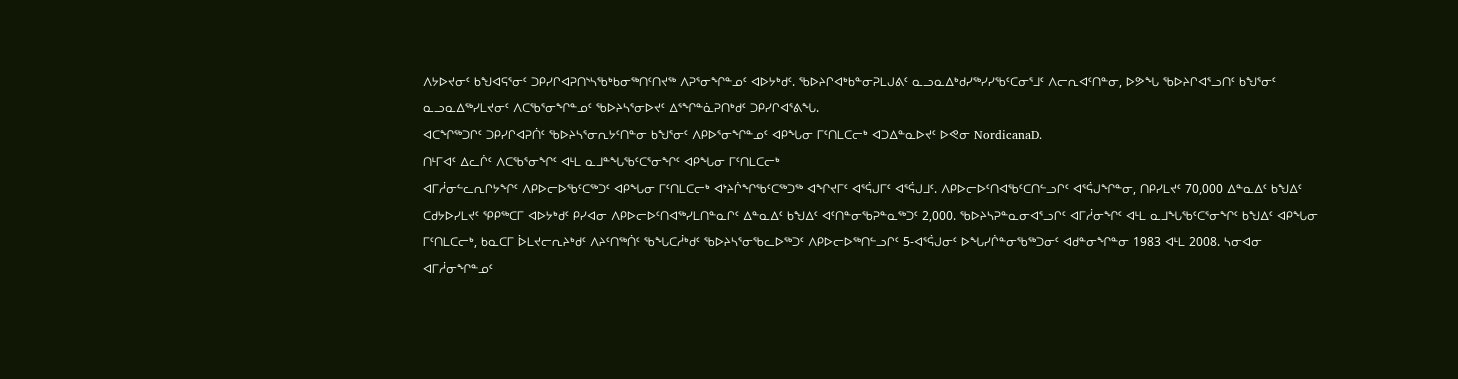ᐱᔭᐅᔪᓂᑦ ᑲᖑᐊᕋᕐᓂᑦ ᑐᑭᓯᒋᐊᕈᑎᔅᓴᖃᒃᑲᓂᖅᑎᑦᑎᔪᖅ ᐱᕈᕐᓂᖏᓐᓄᑦ ᐊᐅᔭᒃᑯᑦ. ᖃᐅᔨᒋᐊᒃᑲᓐᓂᕈᒪᒍᕕᑦ ᓇᓗᓇᐃᒃᑯᓯᖅᓯᓯᖃᑦᑕᓂᕐᒧᑦ ᐱᓕᕆᐊᑦᑎᓐᓂ, ᐅᕗᖓ ᖃᐅᔨᒋᐊᕐᓗᑎᑦ ᑲᖑᕐᓂᑦ ᓇᓗᓇᐃᖅᓯᒪᔪᓂᑦ ᐱᑕᖃᕐᓂᖏᓐᓄᑦ ᖃᐅᔨᓴᕐᓂᐅᔪᑦ ᐃᕐᖏᓐᓈᕈᑎᒃᑯᑦ ᑐᑭᓯᒋᐊᕐᕕᖓ.
ᐊᑕᖏᖅᑐᒋᑦ ᑐᑭᓯᒋᐊᕈᑏᑦ ᖃᐅᔨᓴᕐᓂᕆᔭᑦᑎᓐᓂ ᑲᖑᕐᓂᑦ ᐱᑭᐅᕐᓂᖏᓐᓄᑦ ᐊᑭᖓᓂ ᒥᑦᑎᒪᑕᓕᒃ ᐊᑐᐃᓐᓇᐅᔪᑦ ᐅᕙᓂ NordicanaD.
ᑎᒻᒥᐊᑦ ᐃᓚᒌᑦ ᐱᑕᖃᕐᓂᖏᑦ ᐊᒻᒪ ᓇᒧᓐᖓᖃᑦᑕᕐᓂᖏᑦ ᐊᑭᖓᓂ ᒥᑦᑎᒪᑕᓕᒃ
ᐊᒥᓲᓂᓪᓚᕆᒋᔭᖏᑦ ᐱᑭᐅᓕᐅᖃᑦᑕᖅᑐᑦ ᐊᑭᖓᓂ ᒥᑦᑎᒪᑕᓕᒃ ᐊᔾᔨᒌᖏᖃᑦᑕᖅᑐᖅ ᐊᖏᔪᒥᑦ ᐊᕐᕌᒍᒥᑦ ᐊᕐᕌᒍᒧᑦ. ᐱᑭᐅᓕᐅᑦᑎᐊᖃᑦᑕᑎᓪᓗᒋᑦ ᐊᕐᕌᒍᖏᓐᓂ, ᑎᑭᓯᒪᔪᑦ 70,000 ᐃᓐᓇᐃᑦ ᑲᖑᐃᑦ ᑕᑯᔭᐅᓯᒪᔪᑦ ᕿᑭᖅᑕᒥ ᐊᐅᔭᒃᑯᑦ ᑭᓯᐊᓂ ᐱᑭᐅᓕᐅᑦᑎᐊᖅᓯᒪᑎᓐᓇᒋᑦ ᐃᓐᓇᐃᑦ ᑲᖑᐃᑦ ᐊᑦᑎᓐᓂᖃᕈᓐᓇᖅᑐᑦ 2,000. ᖃᐅᔨᓴᕈᓐᓇᓂᐊᕐᓗᒋᑦ ᐊᒥᓲᓂᖏᑦ ᐊᒻᒪ ᓇᒧᖓᖃᑦᑕᕐᓂᖏᑦ ᑲᖑᐃᑦ ᐊᑭᖓᓂ ᒥᑦᑎᒪᑕᓕᒃ, ᑲᓇᑕᒥ ᐆᒪᔪᓕᕆᔨᒃᑯᑦ ᐱᔨᑦᑎᖅᑏᑦ ᖃᖓᑕᓲᒃᑯᑦ ᖃᐅᔨᓴᕐᓂᖃᓚᐅᖅᑐᑦ ᐱᑭᐅᓕᐅᖅᑎᓪᓗᒋᑦ 5-ᐊᕐᕌᒍᓂᑦ ᐅᖓᓯᒌᓐᓂᖃᖅᑐᓂᑦ ᐊᑯᓐᓂᖏᓐᓂ 1983 ᐊᒻᒪ 2008. ᓴᓂᐊᓂ ᐊᒥᓲᓂᖏᓐᓄᑦ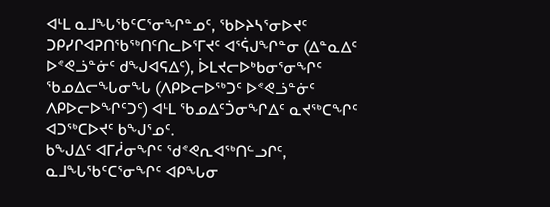ᐊᒻᒪ ᓇᒧᖓᖃᑦᑕᕐᓂᖏᓐᓄᑦ, ᖃᐅᔨᓴᕐᓂᐅᔪᑦ ᑐᑭᓯᒋᐊᕈᑎᖃᖅᑎᑦᑎᓚᐅᕐᒥᔪᑦ ᐊᕐᕌᒍᖏᓐᓂ (ᐃᓐᓇᐃᑦ ᐅᕝᕙᓘᓐᓃᑦ ᑯᖑᐊᕋᐃᑦ), ᐆᒪᔪᓕᐅᒃᑲᓂᕐᓂᖏᑦ ᖃᓄᐃᓕᖓᓂᖓ (ᐱᑭᐅᓕᐅᖅᑐᑦ ᐅᕝᕙᓘᓐᓃᑦ ᐱᑭᐅᓕᐅᖏᑦᑐᑦ) ᐊᒻᒪ ᖃᓄᐃᑦᑑᓂᖏᐃᑦ ᓇᔪᖅᑕᖏᑦ ᐊᑐᖅᑕᐅᔪᑦ ᑲᖑᕐᓄᑦ.
ᑲᖑᐃᑦ ᐊᒥᓲᓂᖏᑦ ᖁᕝᕙᕆᐊᖅᑎᓪᓗᒋᑦ, ᓇᒧᖓᖃᑦᑕᕐᓂᖏᑦ ᐊᑭᖓᓂ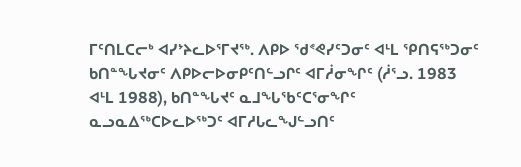ᒥᑦᑎᒪᑕᓕᒃ ᐊᓯᔾᔨᓚᐅᕐᒥᔪᖅ. ᐱᑭᐅ ᖁᕝᕙᓯᑦᑐᓂᑦ ᐊᒻᒪ ᕿᑎᕋᖅᑐᓂᑦ ᑲᑎᓐᖓᔪᓂᑦ ᐱᑭᐅᓕᐅᓂᑭᑦᑎᓪᓗᒋᑦ ᐊᒥᓲᓂᖏᑦ (ᓲᕐᓗ. 1983 ᐊᒻᒪ 1988), ᑲᑎᓐᖓᔪᑦ ᓇᒧᖓᖃᑦᑕᕐᓂᖏᑦ ᓇᓗᓇᐃᖅᑕᐅᓚᐅᖅᑐᑦ ᐊᒥᓱᒐᓚᖑᓪᓗᑎᑦ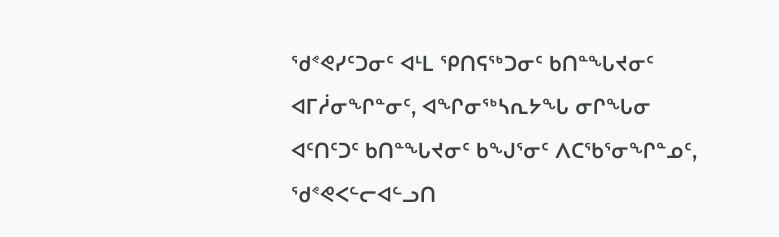ᖁᕝᕙᓯᑦᑐᓂᑦ ᐊᒻᒪ ᕿᑎᕋᖅᑐᓂᑦ ᑲᑎᓐᖓᔪᓂᑦ ᐊᒥᓲᓂᖏᓐᓂᑦ, ᐊᖏᓂᖅᓴᕆᔭᖓ ᓂᒋᖓᓂ ᐊᑦᑎᑦᑐᑦ ᑲᑎᓐᖓᔪᓂᑦ ᑲᖑᕐᓂᑦ ᐱᑕᖃᕐᓂᖏᓐᓄᑦ, ᖁᕝᕙᐸᓪᓕᐊᓪᓗᑎ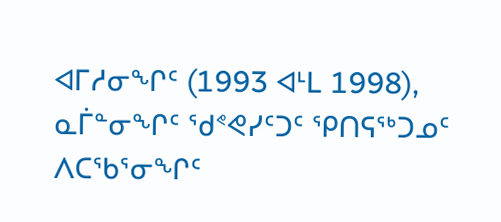ᐊᒥᓱᓂᖏᑦ (1993 ᐊᒻᒪ 1998), ᓇᒦᓐᓂᖏᑦ ᖁᕝᕙᓯᑦᑐᑦ ᕿᑎᕋᖅᑐᓄᑦ ᐱᑕᖃᕐᓂᖏᑦ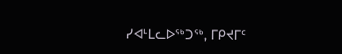ᓯᐊᒻᒪᓚᐅᖅᑐᖅ, ᒥᑭᔪᒥᑦ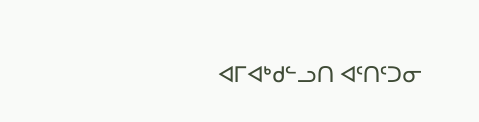ᐊᒥᐊᒃᑯᓪᓗᑎ ᐊᑦᑎᑦᑐᓂ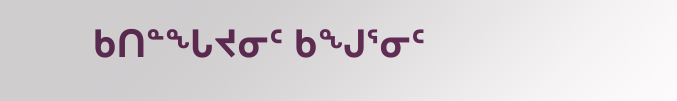ᑲᑎᓐᖓᔪᓂᑦ ᑲᖑᕐᓂᑦ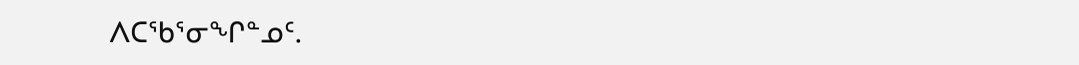ᐱᑕᖃᕐᓂᖏᓐᓄᑦ.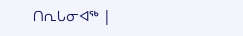ᑎᕆᒐᓂᐊᖅ |